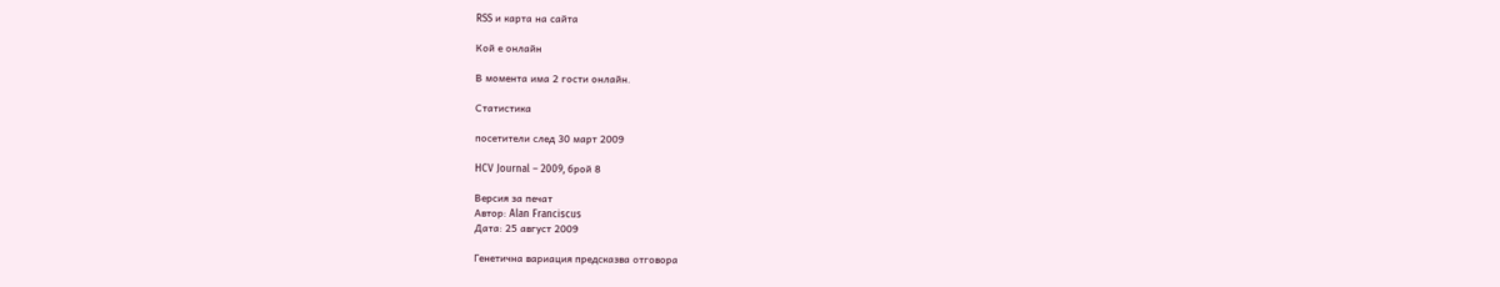RSS и карта на сайта

Кой е онлайн

В момента има 2 гости онлайн.

Статистика

посетители след 30 март 2009

HCV Journal – 2009, брой 8

Версия за печат
Автор: Alan Franciscus
Дата: 25 август 2009

Генетична вариация предсказва отговора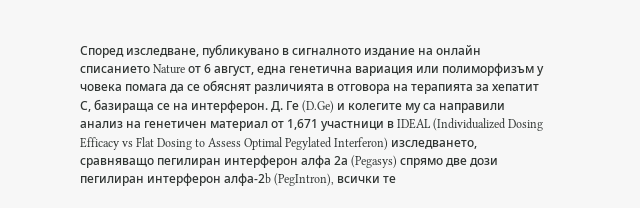Според изследване, публикувано в сигналното издание на онлайн списанието Nature от 6 август, една генетична вариация или полиморфизъм у човека помага да се обяснят различията в отговора на терапията за хепатит С, базираща се на интерферон. Д. Ге (D.Ge) и колегите му са направили анализ на генетичен материал от 1,671 участници в IDEAL (Individualized Dosing Efficacy vs Flat Dosing to Assess Optimal Pegylated Interferon) изследването, сравняващо пегилиран интерферон алфа 2а (Pegasys) спрямо две дози пегилиран интерферон алфа-2b (PegIntron), всички те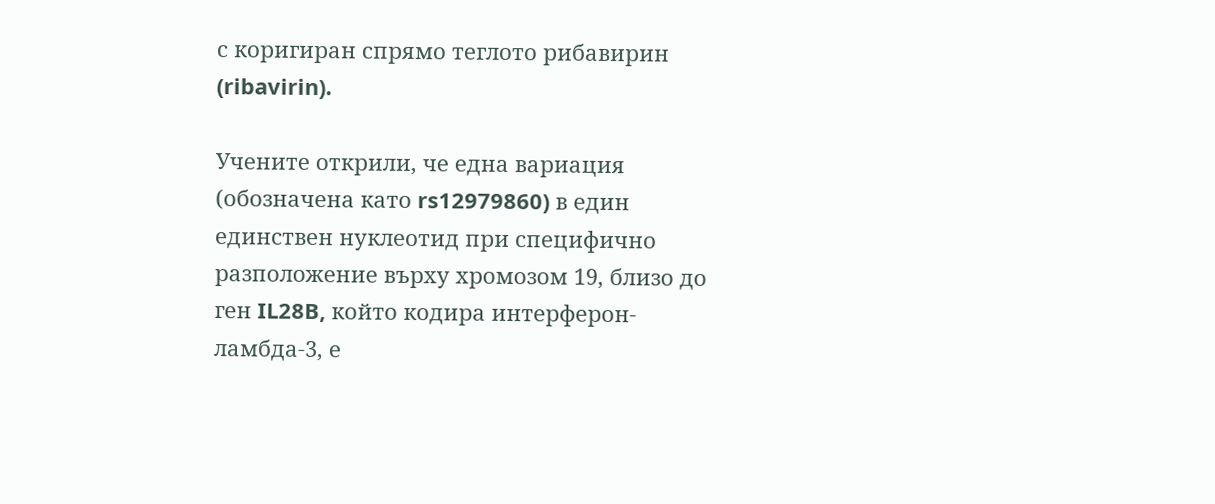с коригиран спрямо теглото рибавирин (ribavirin).

Учените открили, че една вариация (обозначена като rs12979860) в един единствен нуклеотид при специфично разположение върху хромозом 19, близо до ген IL28B, който кодира интерферон-ламбда-3, е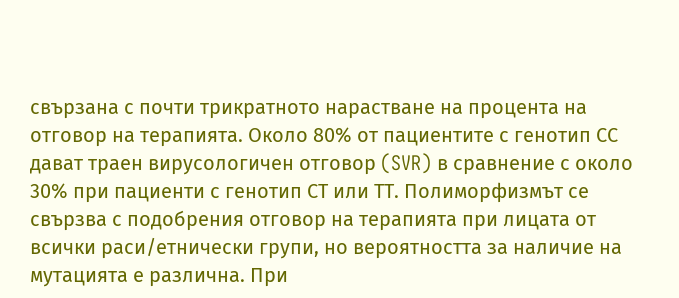свързана с почти трикратното нарастване на процента на отговор на терапията. Около 80% от пациентите с генотип СС дават траен вирусологичен отговор (SVR) в сравнение с около 30% при пациенти с генотип СТ или ТТ. Полиморфизмът се свързва с подобрения отговор на терапията при лицата от всички раси/етнически групи, но вероятността за наличие на мутацията е различна. При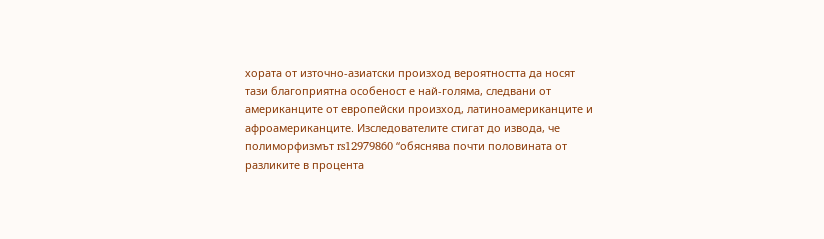хората от източно-азиатски произход вероятността да носят тази благоприятна особеност е най-голяма, следвани от американците от европейски произход, латиноамериканците и афроамериканците. Изследователите стигат до извода, че полиморфизмът rs12979860 “обяснява почти половината от разликите в процента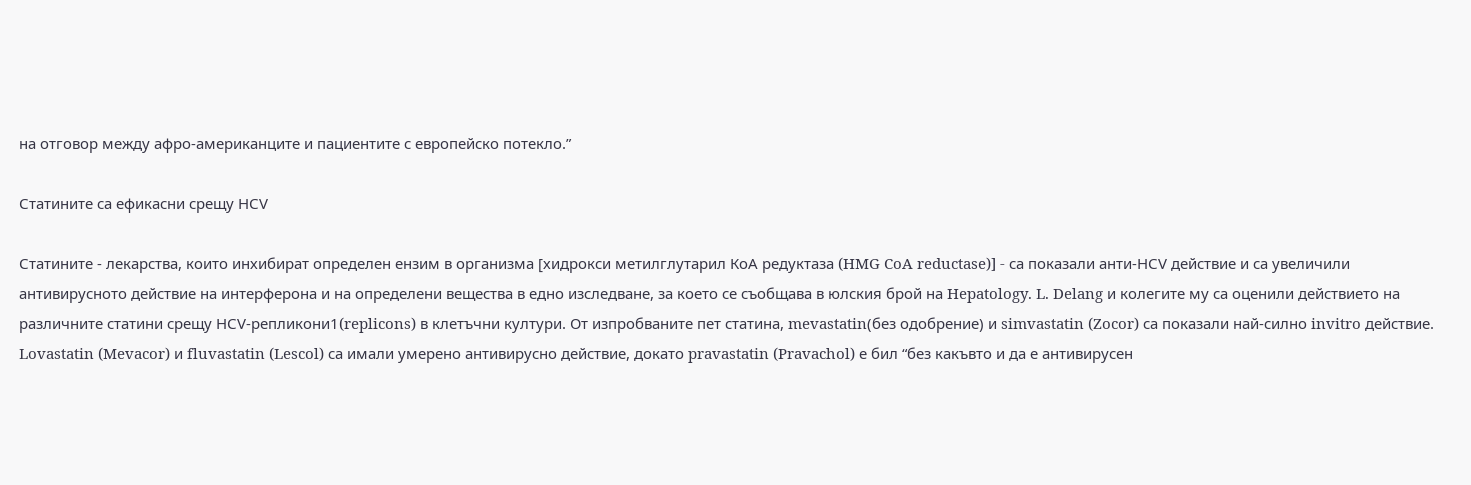на отговор между афро-американците и пациентите с европейско потекло.”

Статините са ефикасни срещу НСV

Статините - лекарства, които инхибират определен ензим в организма [хидрокси метилглутарил КоА редуктаза (HMG CoA reductase)] - са показали анти-НСV действие и са увеличили антивирусното действие на интерферона и на определени вещества в едно изследване, за което се съобщава в юлския брой на Hepatology. L. Delang и колегите му са оценили действието на различните статини срещу НСV-репликони1(replicons) в клетъчни култури. От изпробваните пет статина, mevastatin(без одобрение) и simvastatin (Zocor) са показали най-силно invitro действие. Lovastatin (Mevacor) и fluvastatin (Lescol) са имали умерено антивирусно действие, докато pravastatin (Pravachol) е бил “без какъвто и да е антивирусен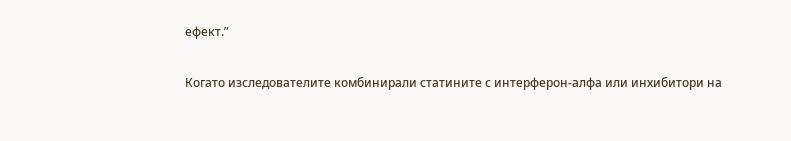ефект.”

Когато изследователите комбинирали статините с интерферон-алфа или инхибитори на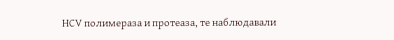НСV полимераза и протеаза, те наблюдавали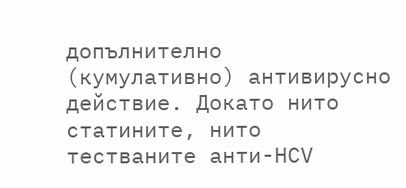допълнително (кумулативно) антивирусно действие. Докато нито статините, нито тестваните анти-НСV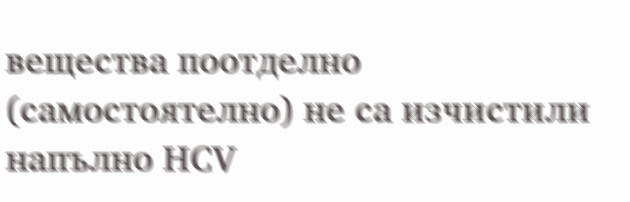вещества поотделно (самостоятелно) не са изчистили напълно НСV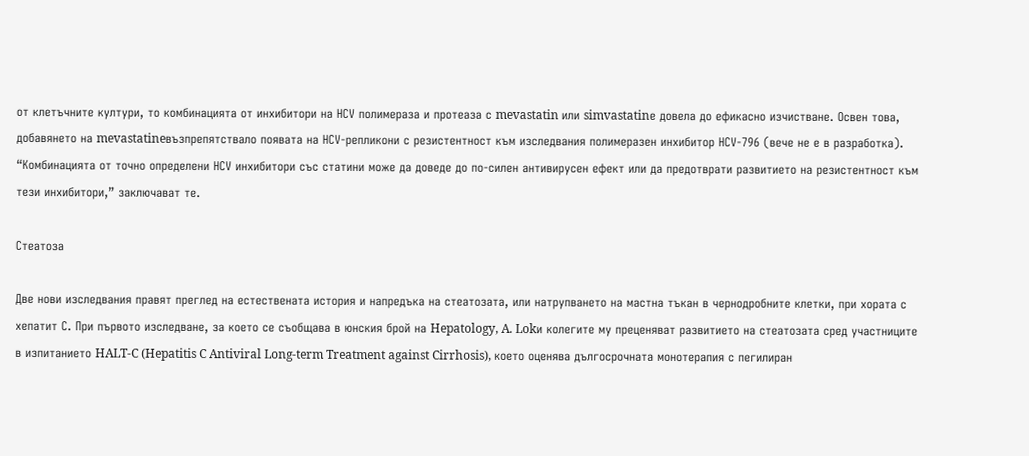от клетъчните култури, то комбинацията от инхибитори на НСV полимераза и протеаза с mevastatin или simvastatinе довела до ефикасно изчистване. Освен това, добавянето на mevastatineвъзпрепятствало появата на НСV-репликони с резистентност към изследвания полимеразен инхибитор НСV-796 (вече не е в разработка). “Комбинацията от точно определени НСV инхибитори със статини може да доведе до по-силен антивирусен ефект или да предотврати развитието на резистентност към тези инхибитори,” заключават те.

Стеатоза

Две нови изследвания правят преглед на естествената история и напредъка на стеатозата, или натрупването на мастна тъкан в чернодробните клетки, при хората с хепатит С. При първото изследване, за което се съобщава в юнския брой на Hepatology, A. Lokи колегите му преценяват развитието на стеатозата сред участниците в изпитанието HALT-C (Hepatitis C Antiviral Long-term Treatment against Cirrhosis), което оценява дългосрочната монотерапия с пегилиран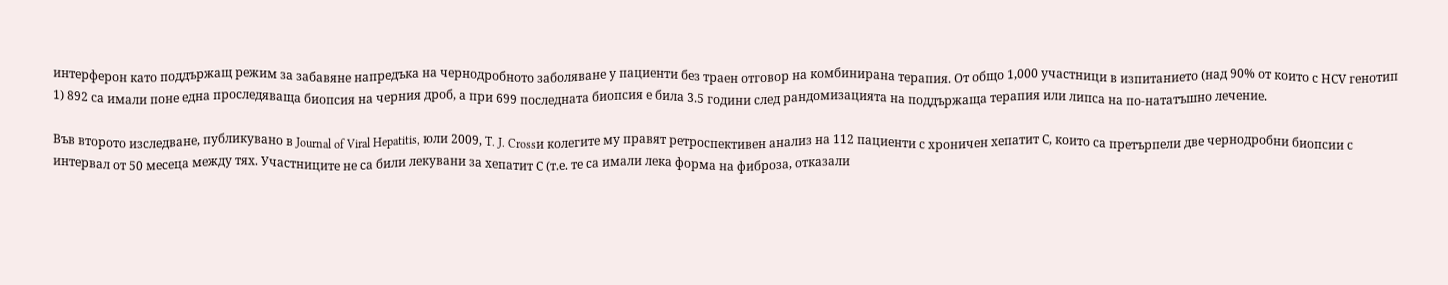интерферон като поддържащ режим за забавяне напредъка на чернодробното заболяване у пациенти без траен отговор на комбинирана терапия. От общо 1,000 участници в изпитанието (над 90% от които с НСV генотип 1) 892 са имали поне една проследяваща биопсия на черния дроб, а при 699 последната биопсия е била 3.5 години след рандомизацията на поддържаща терапия или липса на по-нататъшно лечение.

Във второто изследване, публикувано в Journal of Viral Hepatitis, юли 2009, T. J. Crossи колегите му правят ретроспективен анализ на 112 пациенти с хроничен хепатит С, които са претърпели две чернодробни биопсии с интервал от 50 месеца между тях. Участниците не са били лекувани за хепатит С (т.е. те са имали лека форма на фиброза, отказали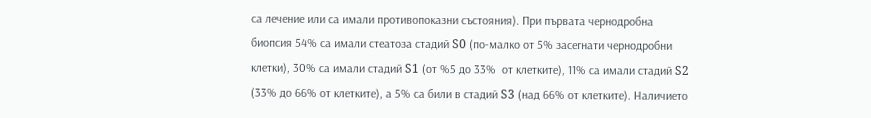са лечение или са имали противопоказни състояния). При първата чернодробна биопсия 54% са имали стеатоза стадий S0 (по-малко от 5% засегнати чернодробни клетки), 30% са имали стадий S1 (от %5 до 33%  от клетките), 11% са имали стадий S2 (33% до 66% от клетките), а 5% са били в стадий S3 (над 66% от клетките). Наличието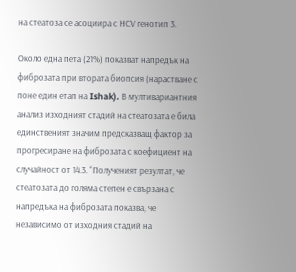на стеатоза се асоциира с НСV генотип 3.

Около една пета (21%) показват напредък на фиброзата при втората биопсия (нарастване с поне един етап на Ishak). В мултивариантния анализ изходният стадий на стеатозата е била единственият значим предсказващ фактор за прогресиране на фиброзата с коефициент на случайност от 14.3. “Полученият резултат, че стеатозата до голяма степен е свързана с напредъка на фиброзата показва, че независимо от изходния стадий на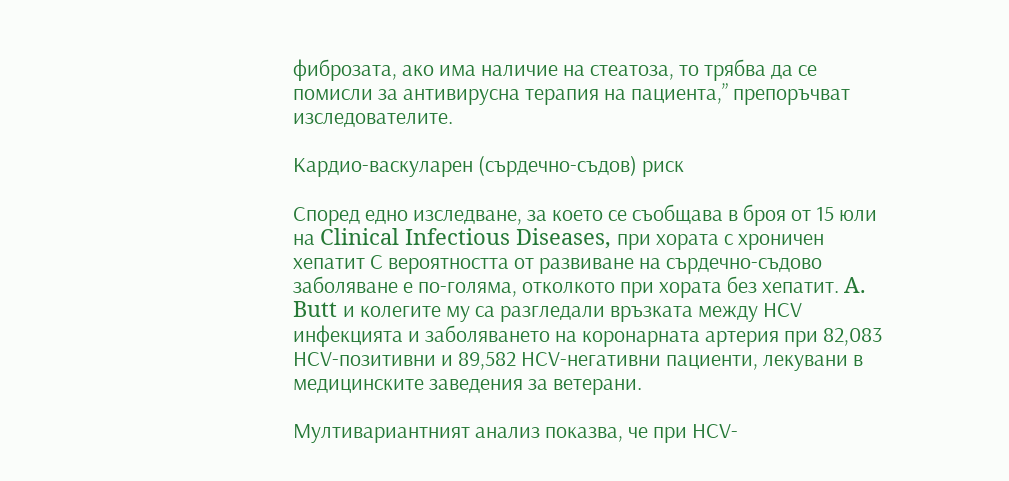фиброзата, ако има наличие на стеатоза, то трябва да се помисли за антивирусна терапия на пациента,” препоръчват изследователите.

Кардио-васкуларен (сърдечно-съдов) риск

Според едно изследване, за което се съобщава в броя от 15 юли на Clinical Infectious Diseases, при хората с хроничен хепатит С вероятността от развиване на сърдечно-съдово заболяване е по-голяма, отколкото при хората без хепатит. A. Butt и колегите му са разгледали връзката между НСV инфекцията и заболяването на коронарната артерия при 82,083 НСV-позитивни и 89,582 НСV-негативни пациенти, лекувани в медицинските заведения за ветерани.

Мултивариантният анализ показва, че при НСV-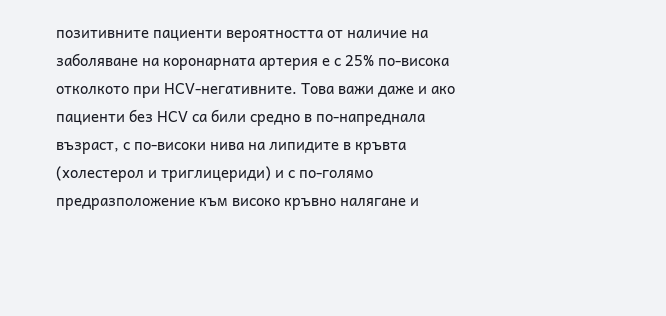позитивните пациенти вероятността от наличие на заболяване на коронарната артерия е с 25% по-висока отколкото при НСV-негативните. Това важи даже и ако пациенти без НСV са били средно в по-напреднала възраст, с по-високи нива на липидите в кръвта (холестерол и триглицериди) и с по-голямо предразположение към високо кръвно налягане и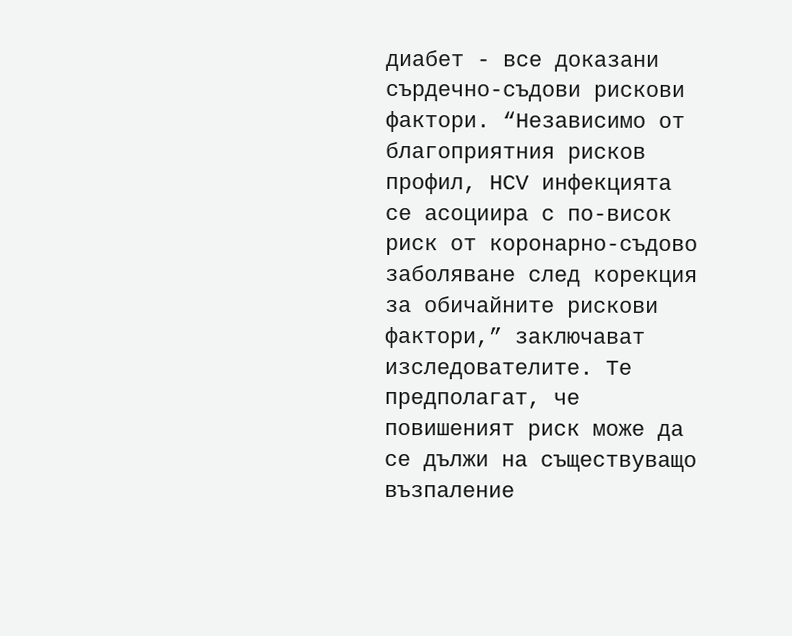диабет - все доказани сърдечно-съдови рискови фактори. “Независимо от благоприятния рисков профил, НСV инфекцията се асоциира с по-висок риск от коронарно-съдово заболяване след корекция за обичайните рискови фактори,” заключават изследователите. Те предполагат, че повишеният риск може да се дължи на съществуващо възпаление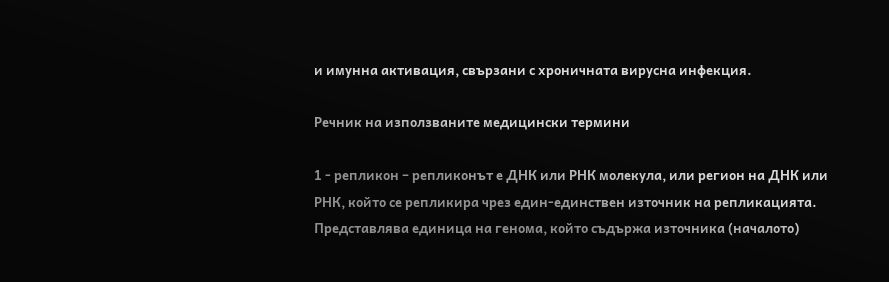и имунна активация, свързани с хроничната вирусна инфекция.

Речник на използваните медицински термини

1 - репликон – репликонът е ДНК или РНК молекула, или регион на ДНК или РНК, който се репликира чрез един-единствен източник на репликацията. Представлява единица на генома, който съдържа източника (началото)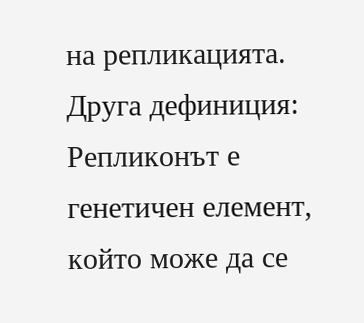на репликацията. Друга дефиниция: Репликонът е генетичен елемент, който може да се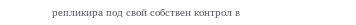репликира под свой собствен контрол в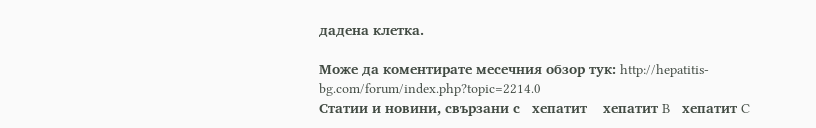дадена клетка.

Може да коментирате месечния обзор тук: http://hepatitis-bg.com/forum/index.php?topic=2214.0
Статии и новини, свързани с   хепатит    хепатит B   хепатит C